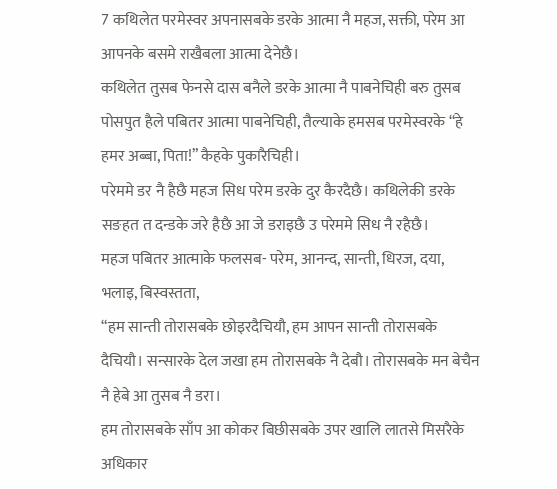7 कथिलेत परमेस्वर अपनासबके डरके आत्मा नै महज, सक्ती, परेम आ आपनके बसमे राखैबला आत्मा देनेछै।
कथिलेत तुसब फेनसे दास बनैले डरके आत्मा नै पाबनेचिही बरु तुसब पोसपुत हैले पबितर आत्मा पाबनेचिही, तैल्याके हमसब परमेस्वरके “हे हमर अब्बा, पिता!” कैहके पुकारैचिही।
परेममे डर नै हैछै महज सिध परेम डरके दुर कैरदैछै। कथिलेकी डरके सङहत त दन्डके जरे हैछै आ जे डराइछै उ परेममे सिध नै रहैछै।
महज पबितर आत्माके फलसब- परेम, आनन्द, सान्ती, धिरज, दया, भलाइ, बिस्वस्तता,
“हम सान्ती तोरासबके छोइरदैचियौ, हम आपन सान्ती तोरासबके दैचियौ। सन्सारके देल जखा हम तोरासबके नै देबौ। तोरासबके मन बेचैन नै हेबे आ तुसब नै डरा।
हम तोरासबके साँप आ कोकर बिछीसबके उपर खालि लातसे मिसरैके अधिकार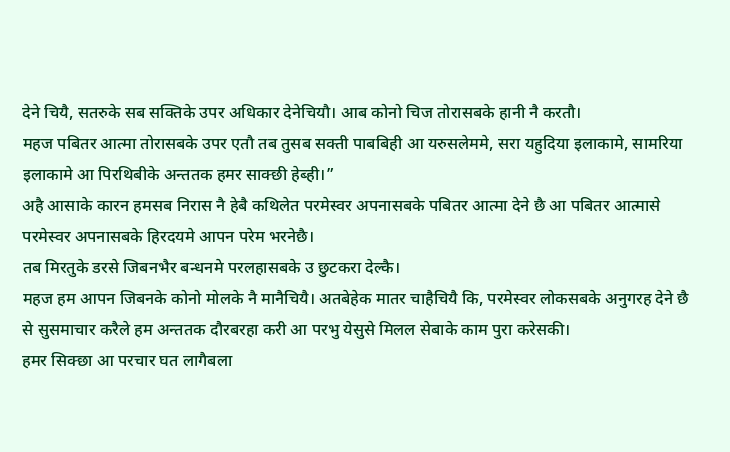देने चियै, सतरुके सब सक्तिके उपर अधिकार देनेचियौ। आब कोनो चिज तोरासबके हानी नै करतौ।
महज पबितर आत्मा तोरासबके उपर एतौ तब तुसब सक्ती पाबबिही आ यरुसलेममे, सरा यहुदिया इलाकामे, सामरिया इलाकामे आ पिरथिबीके अन्ततक हमर साक्छी हेब्ही।”
अहै आसाके कारन हमसब निरास नै हेबै कथिलेत परमेस्वर अपनासबके पबितर आत्मा देने छै आ पबितर आत्मासे परमेस्वर अपनासबके हिरदयमे आपन परेम भरनेछै।
तब मिरतुके डरसे जिबनभैर बन्धनमे परलहासबके उ छुटकरा देल्कै।
महज हम आपन जिबनके कोनो मोलके नै मानैचियै। अतबेहेक मातर चाहैचियै कि, परमेस्वर लोकसबके अनुगरह देने छै से सुसमाचार करैले हम अन्ततक दौरबरहा करी आ परभु येसुसे मिलल सेबाके काम पुरा करेसकी।
हमर सिक्छा आ परचार घत लागैबला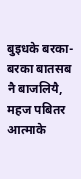बुइधके बरका-बरका बातसब नै बाजलियै, महज पबितर आत्माके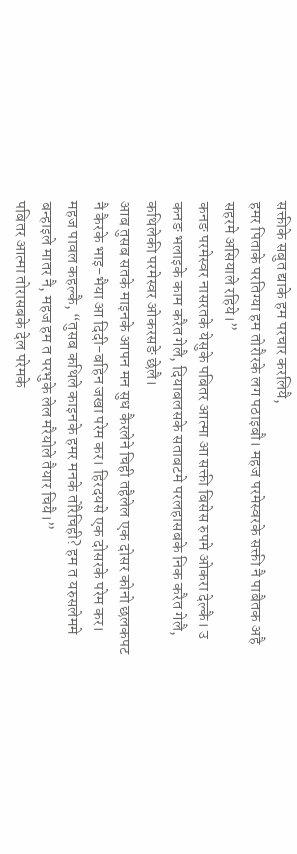सक्तीके सबुत द्याके हम परचार करलियै,
हमर पिताके परतिग्या हम तोरौरके लग पठाइबौ। महज परमेस्वरके सक्ती नै पाबैतक अहै सहरमे असियाले रहिये।”
कनङ परमेस्वर नासरतके येसुके पबितर आत्मा आ सक्ती बिसेस रुपमे ओकरा देल्कै। उ कनङ भलाइके काम करैत गेलै, दियाबलसके सताबटमे परलहासबके निक करैत गेलै, कथिलेकी परमेस्वर ओकरसङे छेलै।
आब तुसब सतके माइनके आपन मन सुध कैरलेने चिही तहैलेल एक दोसर कोनो छलकपट नै कैरके भाइ-भैया आ दिदी-बहिन जखा परेम कर। हिरदयसे एक दोसरके परेम कर।
महज पावल कहल्कै, “तुसब कथिले काइनके हमर मनके तोरैचिही? हम त यरुसलेममे बन्हाइले मातर नै, महज हम त परभुके लेल मरैयोले तैयार चियै।”
पबितर आत्मा तोरासबके देल परेमके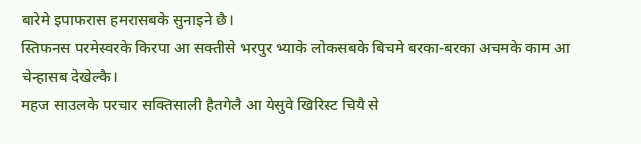बारेमे इपाफरास हमरासबके सुनाइने छै।
स्तिफनस परमेस्वरके किरपा आ सक्तीसे भरपुर भ्याके लोकसबके बिचमे बरका-बरका अचमके काम आ चेन्हासब देखेल्कै।
महज साउलके परचार सक्तिसाली हैतगेलै आ येसुवे खिरिस्ट चियै से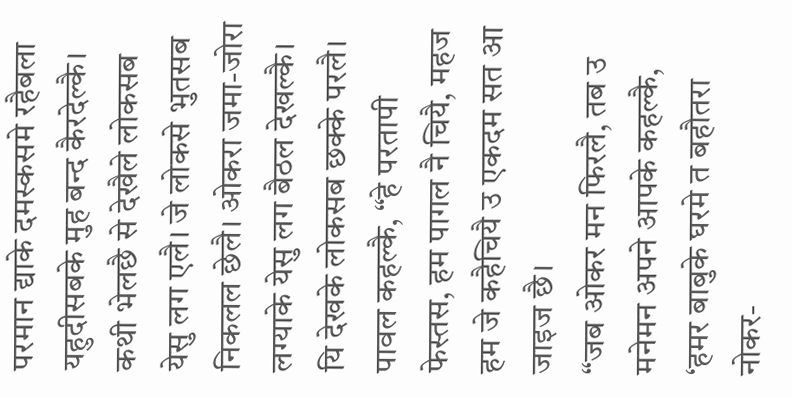परमान द्याके दमस्कसमे रहैबला यहुदीसबके मुह बन्द कैरदेल्कै।
कथी भेलछै से देखैले लोकसब येसु लग एलै। जे लोकसे भुतसब निकलल छेलै। ओकरा जमा-जोरा लग्याके येसु लग बैठल देखल्कै। यि देखके लोकसब छक्के परलै।
पावल कहल्कै, “हे परतापी फेस्तस, हम पागल नै चियै, महज हम जे कहैचियै उ एकदम सत आ जाइज छै।
“जब ओकर मन फिरलै, तब उ मनेमन अपने आपके कहल्कै, ‘हमर बाबुके घरमे त बहौतरा नोकर-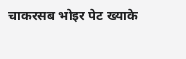चाकरसब भोइर पेट ख्याके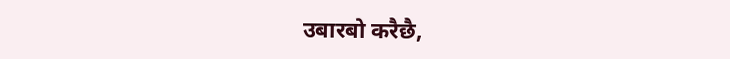उबारबो करैछै,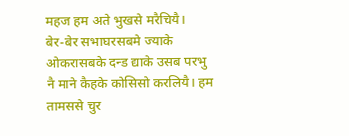महज हम अते भुखसे मरैचियै।
बेर-बेर सभाघरसबमे ज्याके ओकरासबके दन्ड द्याके उसब परभु नै माने कैहके कोसिसो करलियै। हम तामससे चुर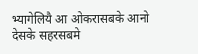भ्यागेलियै आ ओकरासबके आनो देसके सहरसबमे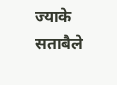ज्याके सताबैले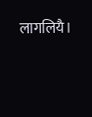लागलियै।